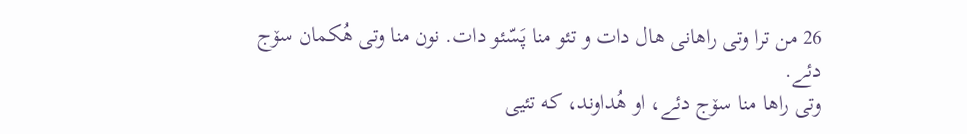26 من ترا وتی راهانی هال دات و تئو منا پَسّئو دات. نون منا وتی هُکمان سۆج دئے.
وتی راها منا سۆج دئے، او هُداوند، که تئیی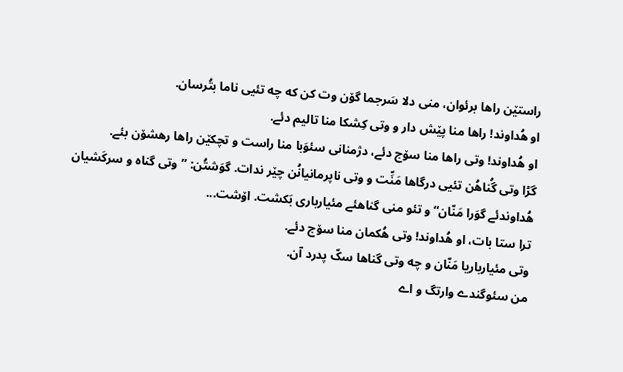راستێن راها برئوان، منی دلا سَرجما گۆن وت کن که چه تئیی ناما بتُرسان.
او هُداوند! راها منا پێش دار و وتی کِشکا منا تالیم دئے.
او هُداوند! وتی راها منا سۆج دئے، دژمنانی سئوَبا منا راست و تچکێن راها رهشۆن بئے.
گڑا وتی گُناهُن تئیی درگاها مَنِّت و وتی ناپرمانیانُن چێر ندات. گوَشتُن: ”وتی گناه و سرکَشیان هُداوندئے گوَرا مَنّان“ و تئو منی گناهئے مئیارباری بَکشت. اۆشت...
ترا ستا بات، او هُداوند! وتی هُکمان منا سۆج دئے.
وتی مئیارباریا مَنّان و چه وتی گناها سکّ پدرد آن.
من سئوگندے وارتگ و اے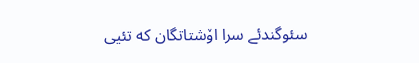سئوگندئے سرا اۆشتاتگان که تئیی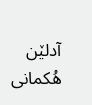آدلێن هُکمانی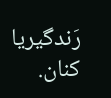رَندگیریا کنان.